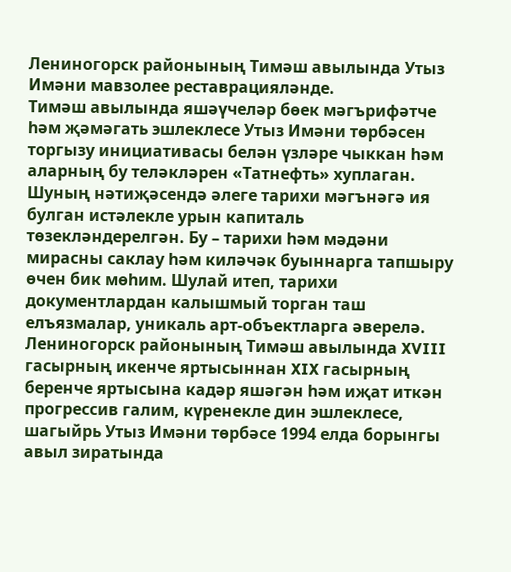Лениногорск районының Тимәш авылында Утыз Имәни мавзолее реставрацияләнде.
Тимәш авылында яшәүчеләр бөек мәгърифәтче һәм җәмәгать эшлеклесе Утыз Имәни төрбәсен торгызу инициативасы белән үзләре чыккан һәм аларның бу теләкләрен «Татнефть» хуплаган.
Шуның нәтиҗәсендә әлеге тарихи мәгънәгә ия булган истәлекле урын капиталь төзекләндерелгән. Бу – тарихи һәм мәдәни мирасны саклау һәм киләчәк буыннарга тапшыру өчен бик мөһим. Шулай итеп, тарихи документлардан калышмый торган таш елъязмалар, уникаль арт-объектларга әверелә. Лениногорск районының Тимәш авылында XVIII гасырның икенче яртысыннан XIX гасырның беренче яртысына кадәр яшәгән һәм иҗат иткән прогрессив галим, күренекле дин эшлеклесе, шагыйрь Утыз Имәни төрбәсе 1994 елда борынгы авыл зиратында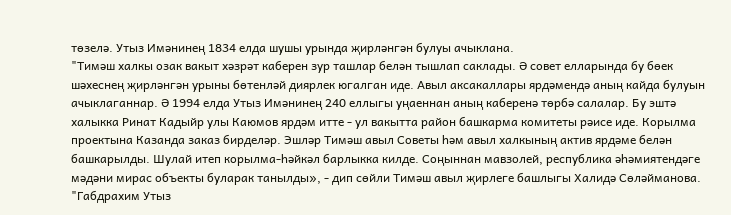төзелә. Утыз Имәнинең 1834 елда шушы урында җирләнгән булуы ачыклана.
"Тимәш халкы озак вакыт хәзрәт каберен зур ташлар белән тышлап саклады. Ә совет елларында бу бөек шәхеснең җирләнгән урыны бөтенләй диярлек югалган иде. Авыл аксакаллары ярдәмендә аның кайда булуын ачыклаганнар. Ә 1994 елда Утыз Имәнинең 240 еллыгы уңаеннан аның каберенә төрбә салалар. Бу эштә халыкка Ринат Кадыйр улы Каюмов ярдәм итте - ул вакытта район башкарма комитеты рәисе иде. Корылма проектына Казанда заказ бирделәр. Эшләр Тимәш авыл Советы һәм авыл халкының актив ярдәме белән башкарылды. Шулай итеп корылма-һәйкәл барлыкка килде. Соңыннан мавзолей, республика әһәмиятендәге мәдәни мирас объекты буларак танылды», - дип сөйли Тимәш авыл җирлеге башлыгы Халидә Сөләйманова.
"Габдрахим Утыз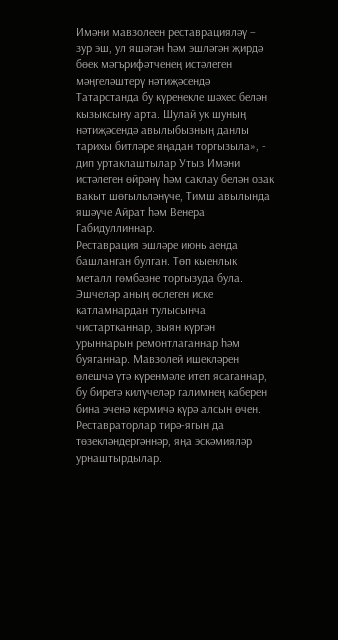Имәни мавзолеен реставрацияләү – зур эш, ул яшәгән һәм эшләгән җирдә бөек мәгърифәтченең истәлеген мәңгеләштерү нәтиҗәсендә Татарстанда бу күренекле шәхес белән кызыксыну арта. Шулай ук шуның нәтиҗәсендә авылыбызның данлы тарихы битләре яңадан торгызыла», - дип уртаклаштылар Утыз Имәни истәлеген өйрәнү һәм саклау белән озак вакыт шөгыльләнүче, Тимш авылында яшәүче Айрат һәм Венера Габидуллиннар.
Реставрация эшләре июнь аенда башланган булган. Төп кыенлык металл гөмбәзне торгызуда була. Эшчеләр аның өслеген иске катламнардан тулысынча чистартканнар, зыян күргән урыннарын ремонтлаганнар һәм буяганнар. Мавзолей ишекләрен өлешчә үтә күренмәле итеп ясаганнар, бу бирегә килүчеләр галимнең каберен бина эченә кермичә күрә алсын өчен.
Реставраторлар тирә-ягын да төзекләндергәннәр, яңа эскәмияләр урнаштырдылар.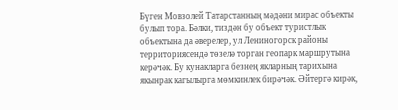Бүген Мовзолей Татарстанның мәдәни мирас объекты булып тора. Бәлки, тиздән бу объект туристлык объектына да әверелер, ул Лениногорск районы территориясендә төзелә торган геопарк маршрутына керәчәк. Бу кунакларга безнең якларның тарихына якынрак кагылырга мөмкинлек бирәчәк. Әйтергә кирәк,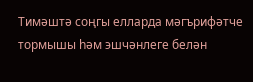Тимәштә соңгы елларда мәгърифәтче тормышы һәм эшчәнлеге белән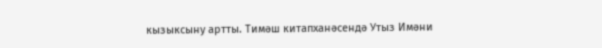кызыксыну артты. Тимәш китапханәсендә Утыз Имәни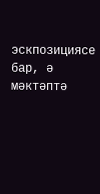эскпозициясе бар, ә мәктәптә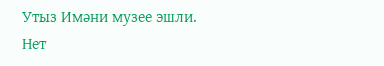Утыз Имәни музее эшли.
Нет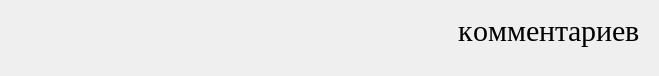комментариев